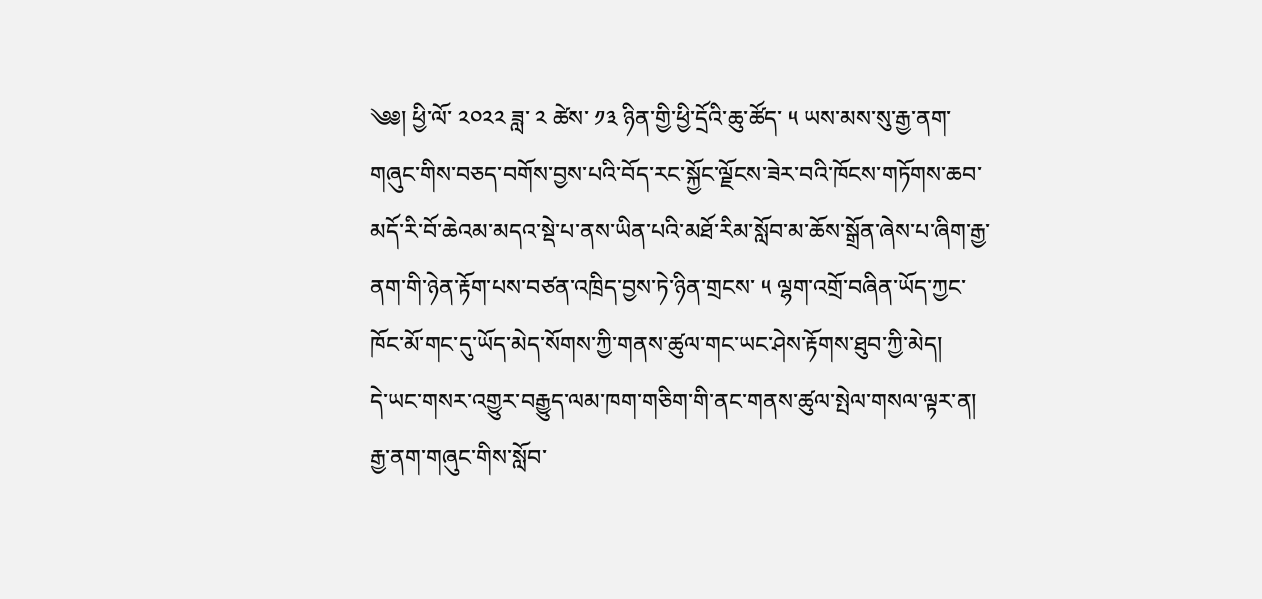༄༅། ཕྱི་ལོ་ ༢༠༢༢ ཟླ་ ༢ ཚེས་ ༡༣ ཉིན་གྱི་ཕྱི་དྲོའི་ཆུ་ཚོད་ ༥ ཡས་མས་སུ་རྒྱ་ནག་གཞུང་གིས་བཅད་བགོས་བྱས་པའི་བོད་རང་སྐྱོང་ལྗོངས་ཟེར་བའི་ཁོངས་གཏོགས་ཆབ་མདོ་རི་བོ་ཆེའམ་མདའ་སྡེ་པ་ནས་ཡིན་པའི་མཐོ་རིམ་སློབ་མ་ཆོས་སྒྲོན་ཞེས་པ་ཞིག་རྒྱ་ནག་གི་ཉེན་རྟོག་པས་བཙན་འཁྲིད་བྱས་ཏེ་ཉིན་གྲངས་ ༥ ལྷག་འགྲོ་བཞིན་ཡོད་ཀྱང་ཁོང་མོ་གང་དུ་ཡོད་མེད་སོགས་ཀྱི་གནས་ཚུལ་གང་ཡང་ཤེས་རྟོགས་ཐུབ་ཀྱི་མེད།
དེ་ཡང་གསར་འགྱུར་བརྒྱུད་ལམ་ཁག་གཅིག་གི་ནང་གནས་ཚུལ་སྤེལ་གསལ་ལྟར་ན། རྒྱ་ནག་གཞུང་གིས་སློབ་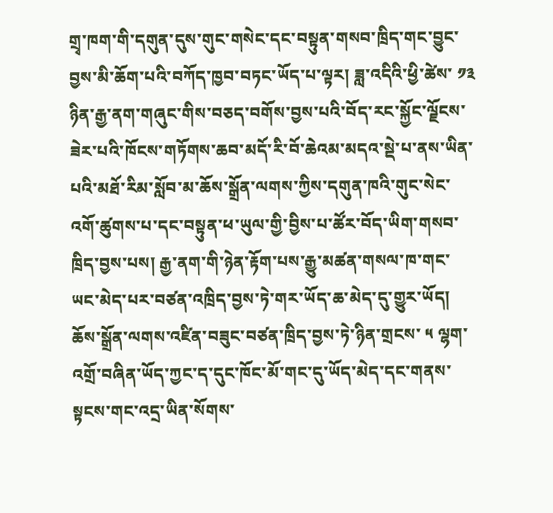གྲྭ་ཁག་གི་དགུན་དུས་གུང་གསེང་དང་བསྟུན་གསབ་ཁྲིད་གང་བྱུང་བྱས་མི་ཆོག་པའི་བཀོད་ཁྱབ་བཏང་ཡོད་པ་ལྟར། ཟླ་འདིའི་ཕྱི་ཚེས་ ༡༣ ཉིན་རྒྱ་ནག་གཞུང་གིས་བཅད་བགོས་བྱས་པའི་བོད་རང་སྐྱོང་ལྗོངས་ཟེར་པའི་ཁོངས་གཏོགས་ཆབ་མདོ་རི་བོ་ཆེའམ་མདའ་སྡེ་པ་ནས་ཡིན་པའི་མཐོ་རིམ་སློབ་མ་ཆོས་སྒྲོན་ལགས་ཀྱིས་དགུན་ཁའི་གུང་སེང་འགོ་ཚུགས་པ་དང་བསྟུན་ཕ་ཡུལ་གྱི་བྱིས་པ་ཚོར་བོད་ཡིག་གསབ་ཁྲིད་བྱས་པས། རྒྱ་ནག་གི་ཉེན་རྟོག་པས་རྒྱུ་མཚན་གསལ་ཁ་གང་ཡང་མེད་པར་བཙན་འཁྲིད་བྱས་ཏེ་གར་ཡོད་ཆ་མེད་དུ་གྱུར་ཡོད།
ཆོས་སྒྲོན་ལགས་འཛིན་བཟུང་བཙན་ཁྲིད་བྱས་ཏེ་ཉིན་གྲངས་ ༥ ལྷག་འགྲོ་བཞིན་ཡོད་ཀྱང་ད་དུང་ཁོང་མོ་གང་དུ་ཡོད་མེད་དང་གནས་སྟངས་གང་འདྲ་ཡིན་སོགས་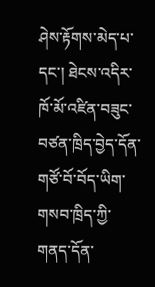ཤེས་རྟོགས་མེད་པ་དང་། ཐེངས་འདིར་ཁོ་མོ་འཛིན་བཟུང་བཙན་ཁྲིད་བྱེད་དོན་གཙོ་བོ་བོད་ཡིག་གསབ་ཁྲིད་ཀྱི་གནད་དོན་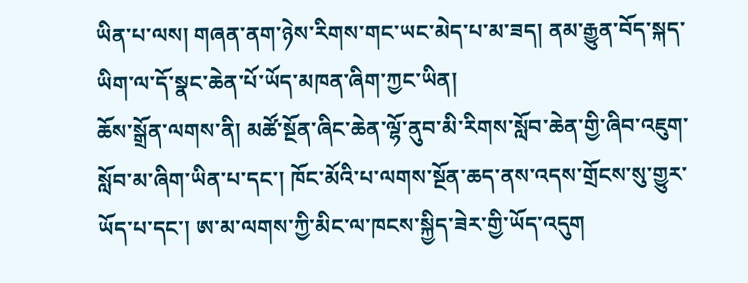ཡིན་པ་ལས། གཞན་ནག་ཉེས་རིགས་གང་ཡང་མེད་པ་མ་ཟད། ནམ་རྒྱུན་བོད་སྐད་ཡིག་ལ་དོ་སྣང་ཆེན་པོ་ཡོད་མཁན་ཞིག་ཀྱང་ཡིན།
ཆོས་སྒྲོན་ལགས་ནི། མཚོ་སྔོན་ཞིང་ཆེན་ལྷོ་ནུབ་མི་རིགས་སློབ་ཆེན་གྱི་ཞིབ་འཇུག་སློབ་མ་ཞིག་ཡིན་པ་དང་། ཁོང་མོའི་པ་ལགས་སྔོན་ཆད་ནས་འདས་གྲོངས་སུ་གྱུར་ཡོད་པ་དང་། ཨ་མ་ལགས་ཀྱི་མིང་ལ་ཁངས་སྐྱིད་ཟེར་གྱི་ཡོད་འདུག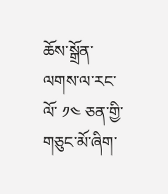ཆོས་སྒྲོན་ལགས་ལ་རང་ལོ་ ༡༤ ཅན་གྱི་གཅུང་མོ་ཞིག་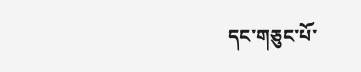དང་གཅུང་པོ་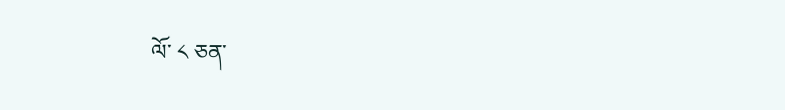ལོ་ ༨ ཅན་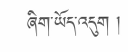ཞིག་ཡོད་འདུག །